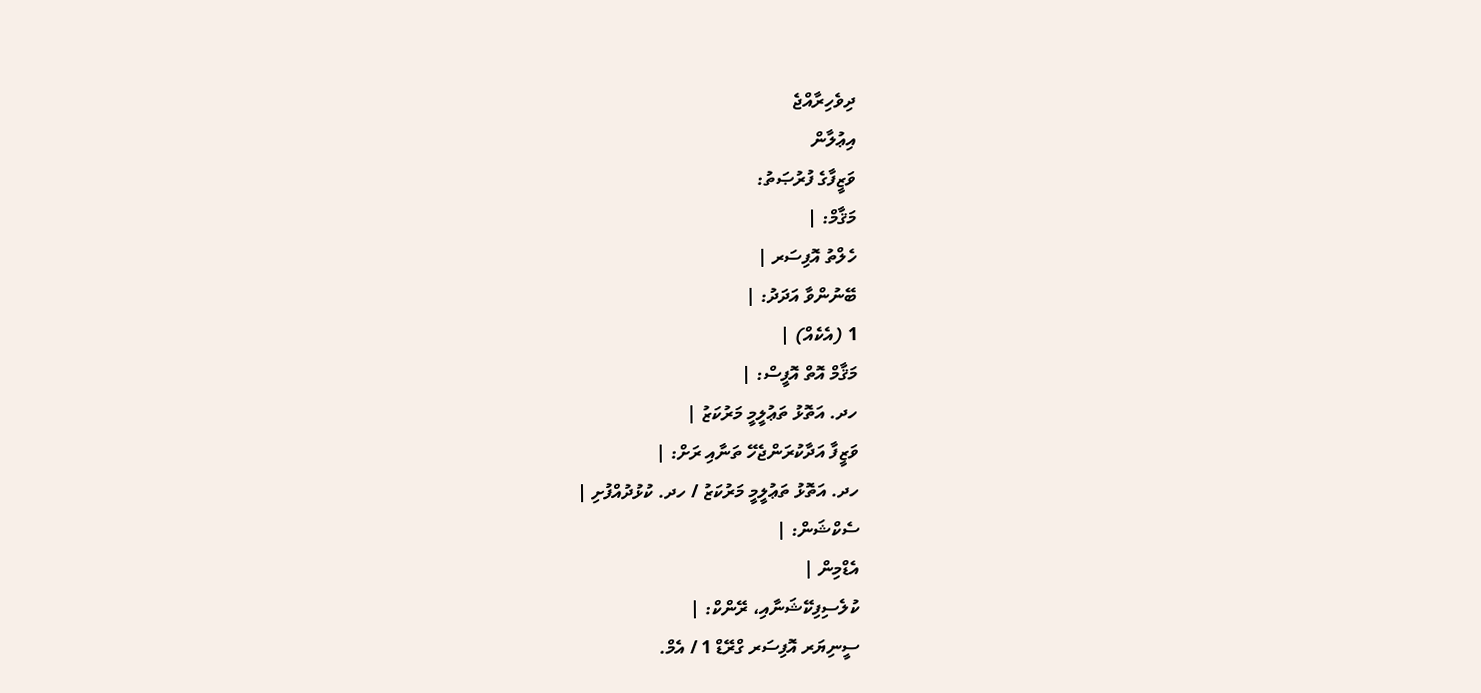ދިވެހިރާއްޖެ
އިޢުލާން
ވަޒީފާގެ ފުރުޞަތު:
މަޤާމް: |
ހެލްތު އޮފިސަރ |
ބޭނުންވާ އަދަދު: |
1 (އެކެއް) |
މަޤާމް އޮތް އޮފީސް: |
ހދ. އަތޮޅު ތަޢުލީމީ މަރުކަޒު |
ވަޒީފާ އަދާކުރަންޖެހޭ ތަނާއި ރަށް: |
ހދ. އަތޮޅު ތަޢުލީމީ މަރުކަޒު / ހދ. ކުޅުދުއްފުށި |
ސެކްޝަން: |
އެޑްމިން |
ކުލެސިފިކޭޝަނާއި، ރޭންކް: |
ސީނިޔަރ އޮފިސަރ ގްރޭޑް 1 / އެމް.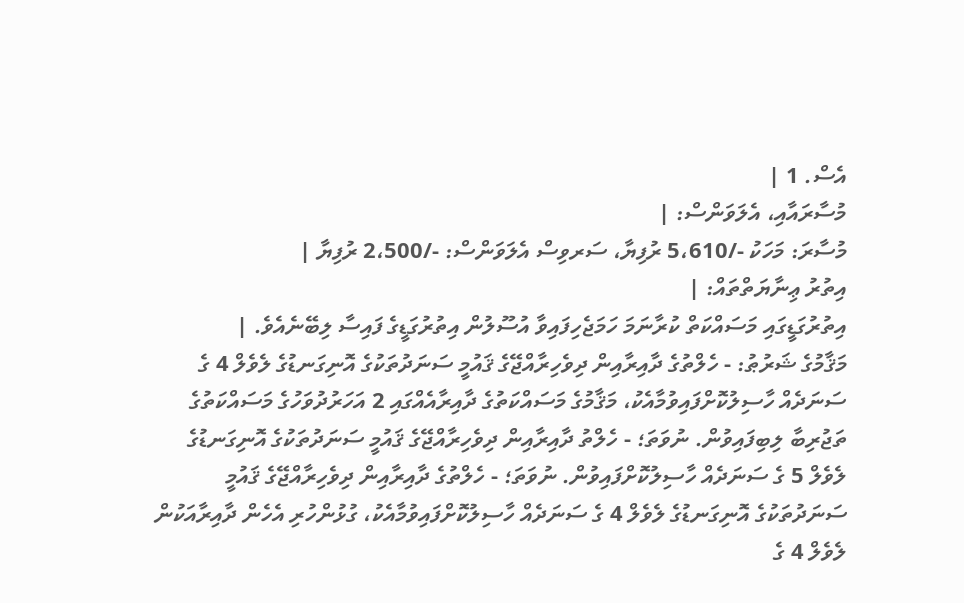އެސް. 1 |
މުސާރައާއި، އެލަވަންސް: |
މުސާރަ: މަހަކު -/5،610 ރުފިޔާ، ސަރވިސް އެލަވަންސް: -/2،500 ރުފިޔާ |
އިތުރު ޢިނާޔަތްތައް: |
އިތުރުގަޑީގައި މަސައްކަތް ކުރާނަމަ ހަމަޖެހިފައިވާ އުސޫލުން އިތުރުގަޑީގެ ފައިސާ ލިބޭނެއެވެ. |
މަޤާމުގެ ޝަރުޠު: - ހެލްތުގެ ދާއިރާއިން ދިވެހިރާއްޖޭގެ ޤައުމީ ސަނަދުތަކުގެ އޮނިގަނޑުގެ ލެވެލް 4 ގެ ސަނަދެއް ހާސިލުކޮށްފައިވުމާއެކު، މަޤާމުގެ މަސައްކަތުގެ ދާއިރާއެއްގައި 2 އަހަރުދުވަހުގެ މަސައްކަތުގެ ތަޖުރިބާ ލިބިފައިވުން. ނުވަތަ؛ - ހެލްތު ދާއިރާއިން ދިވެހިރާއްޖޭގެ ޤައުމީ ސަނަދުތަކުގެ އޮނިގަނޑުގެ ލެވެލް 5 ގެ ސަނަދެއް ހާސިލުކޮށްފައިވުން. ނުވަތަ؛ - ހެލްތުގެ ދާއިރާއިން ދިވެހިރާއްޖޭގެ ޤައުމީ ސަނަދުތަކުގެ އޮނިގަނޑުގެ ލެވެލް 4 ގެ ސަނަދެއް ހާސިލުކޮށްފައިވުމާއެކު، ގުޅުންހުރި އެހެން ދާއިރާއަކުން ލެވެލް 4 ގެ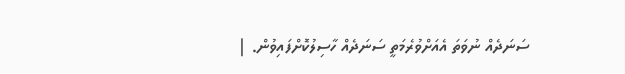ސަނަދެއް ނުވަތަ އެއަށްވުރެމަތީ ސަނަދެއް ހާސިލުކޮށްފައިވުން. |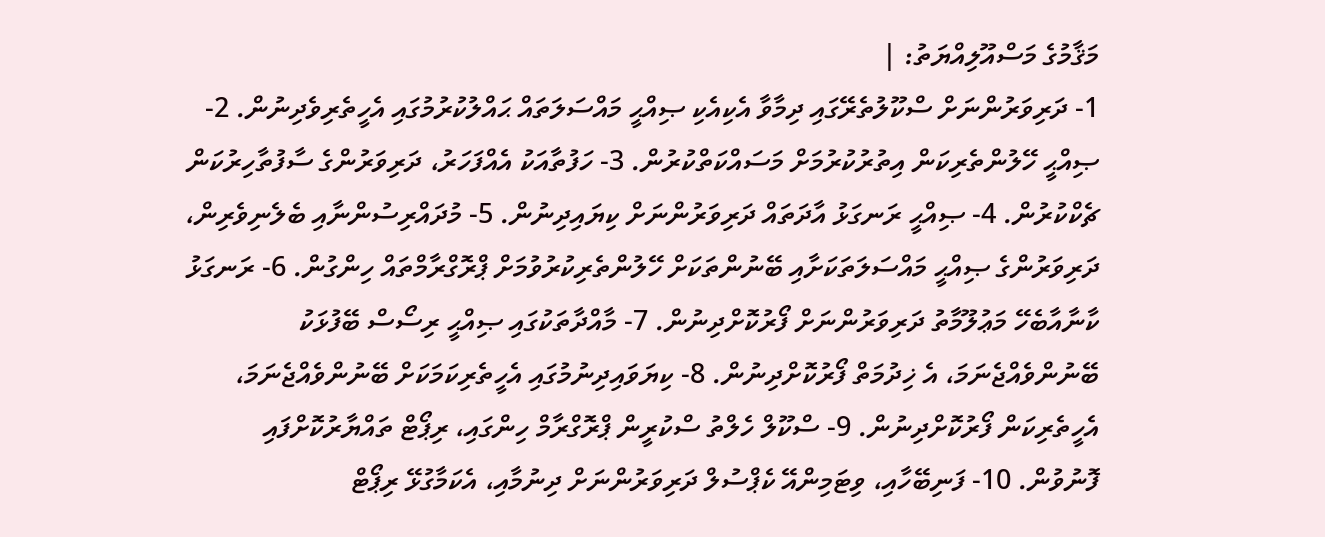މަޤާމުގެ މަސްއޫލިއްޔަތު: |
1- ދަރިވަރުންނަށް ސްކޫލުތެރޭގައި ދިމާވާ އެކިއެކި ޞިއްޙީ މައްސަލަތައް ޙައްލުކުރުމުގައި އެހީތެރިވެދިނުން. 2- ޞިއްޙީ ހޭލުންތެރިކަން އިތުރުކުރުމަށް މަސައްކަތްކުރުން. 3- ހަފުތާއަކު އެއްފަހަރު، ދަރިވަރުންގެ ސާފުތާހިރުކަން ޗެކްކުރުން. 4- ޞިއްޙީ ރަނގަޅު އާދަތައް ދަރިވަރުންނަށް ކިޔައިދިނުން. 5- މުދައްރިސުންނާއި ބެލެނިވެރިން، ދަރިވަރުންގެ ޞިއްޙީ މައްސަލަތަކަށާއި ބޭނުންތަކަށް ހޭލުންތެރިކުރުވުމަށް ޕްރޮގްރާމްތައް ހިންގުން. 6- ރަނގަޅު ކާނާއާބެހޭ މަޢުލޫމާތު ދަރިވަރުންނަށް ފޯރުކޮށްދިނުން. 7- މާއްދާތަކުގައި ޞިއްޙީ ރިސޯސް ބޭފުޅަކު ބޭނުންވެއްޖެނަމަ، އެ ޚިދުމަތް ފޯރުކޮށްދިނުން. 8- ކިޔަވައިދިނުމުގައި އެހީތެރިކަމަކަށް ބޭނުންވެއްޖެނަމަ، އެހީތެރިކަން ފޯރުކޮށްދިނުން. 9- ސްކޫލް ހެލްތު ސްކުރީން ޕްރޮގްރާމް ހިންގައި، ރިޕޯޓް ތައްޔާރުކޮށްފައި ފޮނުވުން. 10- ފަނިބޭހާއި، ވިޓަމިންއޭ ކެޕްސުލް ދަރިވަރުންނަށް ދިނުމާއި، އެކަމާގުޅޭ ރިޕޯޓް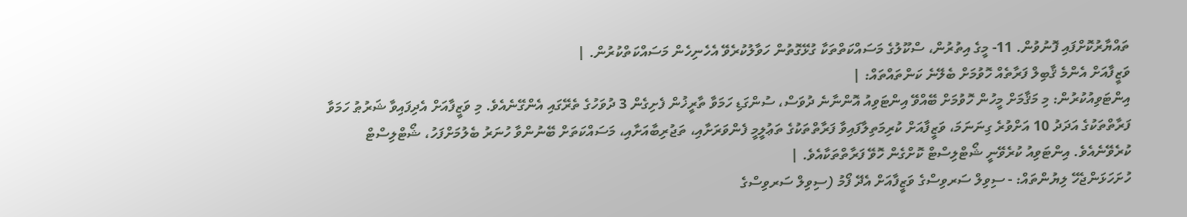ތައްޔާރުކޮށްފައި ފޮނުވުން. 11- މީގެ އިތުރުން، ސްކޫލުގެ މަސައްކަތްތަކާ ގުޅޭގޮތުން ހަވާލުކުރެވޭ އެހެނިހެން މަސައްކަތްކުރުން. |
ވަޒީފާއަށް އެންމެ ޤާބިލް ފަރާތެއް ހޮވުމަށް ބެލޭނެ ކަންތައްތައް: |
އިންޓަވިއުކުރުން: މި މަޤާމަށް މީހުން ހޮވުމަށް ބޭއްވޭ އިންޓަވިއު އޮންނާނެ ދުވަސް، ސުންގަޑި ހަމަވާ ތާރީޚުން ފެށިގެން 3 ދުވަހުގެ ތެރޭގައި އެންގޭނެއެވެ. މި ވަޒީފާއަށް އެދިފައިވާ ޝަރުޠު ހަމަވާ ފަރާތްތަކުގެ އަދަދު 10 އަށްވުރެ ގިނަނަމަ، ވަޒީފާއަށް ކުރިމަތިލާފައިވާ ފަރާތްތަކުގެ ތަޢުލީމީ ފެންވަރަށާއި، ތަޖުރިބާއަށާއި، މަސައްކަތަށް ބޭނުންވާ ހުނަރު ބެލުމަށްފަހު، ޝޯޓްލިސްޓް ކުރެވޭނެއެވެ. އިންޓަވިއު ކުރެވޭނީ ޝޯޓްލިސްޓް ކޮށްގެން ހޮވޭ ފަރާތްތަކާއެވެ. |
ހުށަހަޅަންޖެހޭ ލިޔުންތައް: - ސިވިލް ސަރވިސްގެ ވަޒީފާއަށް އެދޭ ފޯމު (ސިވިލް ސަރވިސްގެ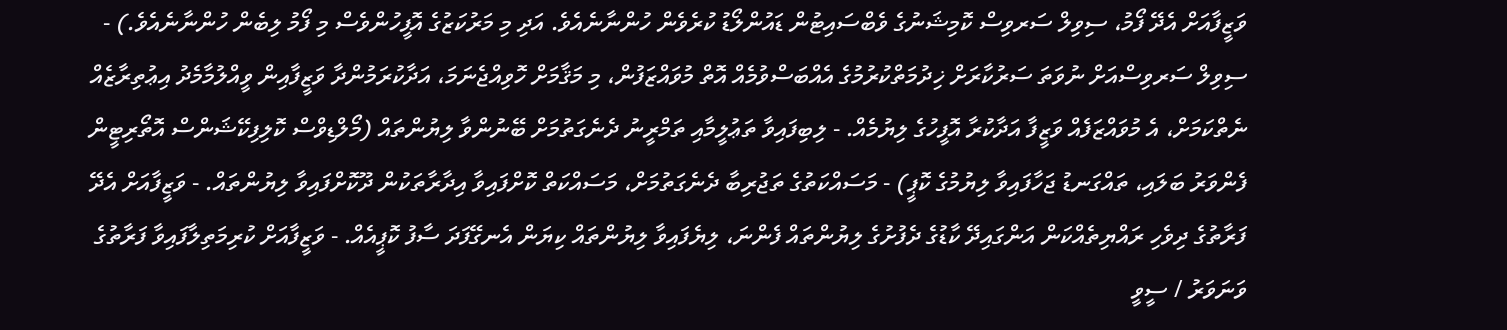ވަޒީފާއަށް އެދޭ ފޯމު، ސިވިލް ސަރވިސް ކޮމިޝަނުގެ ވެބްސައިޓުން ޑައުންލޯޑު ކުރެވެން ހުންނާނެއެވެ. އަދި މި މަރުކަޒުގެ އޮފީހުންވެސް މި ފޯމު ލިބެން ހުންނާނެއެވެ.) - ސިވިލް ސަރވިސްއަށް ނުވަތަ ސަރުކާރަށް ޚިދުމަތްކުރުމުގެ އެއްބަސްވުމެއް އޮތް މުވައްޒަފުން، މި މަޤާމަށް ހޮވިއްޖެނަމަ، އަދާކުރަމުންދާ ވަޒީފާއިން ވީއްލުމާމެދު އިޢުތިރާޒެއް ނެތްކަމަށް، އެ މުވައްޒަފެއް ވަޒީފާ އަދާކުރާ އޮފީހުގެ ލިޔުމެއް. - ލިބިފައިވާ ތަޢުލީމާއި ތަމްރީނު ދެނެގަތުމަށް ބޭނުންވާ ލިޔުންތައް (މޯލްޑިވްސް ކޮލިފިކޭޝަންސް އޮތޯރިޓީން ފެންވަރު ބަލައި، ތައްގަނޑު ޖަހާފައިވާ ލިޔުމުގެ ކޮޕީ) - މަސައްކަތުގެ ތަޖުރިބާ ދެނެގަތުމަށް، މަސައްކަތް ކޮށްފައިވާ އިދާރާތަކުން ދޫކޮށްފައިވާ ލިޔުންތައް. - ވަޒީފާއަށް އެދޭ ފަރާތުގެ ދިވެހި ރައްޔިތެއްކަން އަންގައިދޭ ކާޑުގެ ދެފުށުގެ ލިޔުންތައް ފެންނަ، ލިޔެފައިވާ ލިޔުންތައް ކިޔަން އެނގޭފަދަ ސާފު ކޮޕީއެއް. - ވަޒީފާއަށް ކުރިމަތިލާފައިވާ ފަރާތުގެ ވަނަވަރު / ސީވީ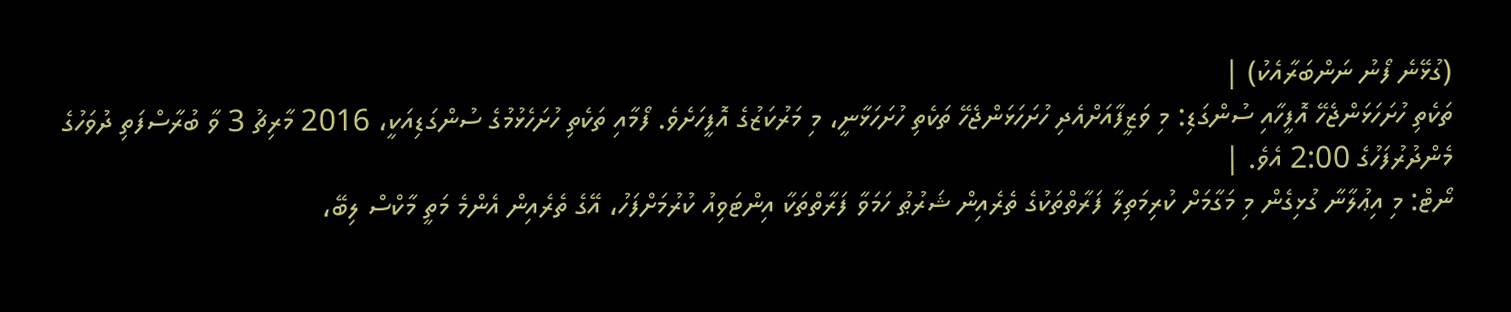(ގުޅޭނެ ފޯނު ނަންބަރާއެކު) |
ތަކެތި ހުށަހަޅަންޖެހޭ އޮފީހާއި ސުންގަޑި: މި ވަޒީފާއަށްއެދި ހުށަހަޅަންޖެހޭ ތަކެތި ހުށަހަޅާނީ، މި މަރުކަޒުގެ އޮފީހަށެވެ. ފޯމާއި ތަކެތި ހުށަހެޅުމުގެ ސުންގަޑިއަކީ، 2016 މާރިޗު 3 ވާ ބުރާސްފަތި ދުވަހުގެ މެންދުރުފަހުގެ 2:00 އެވެ. |
ނޯޓް: މި އިޢުލާނާ ގުޅިގެން މި މަގާމަށް ކުރިމަތިލާ ފަރާތްތަކުގެ ތެރެއިން ޝަރުޠު ހަމަވާ ފަރާތްތަކާ އިންޓަވިއު ކުރުމަށްފަހު، އޭގެ ތެރެއިން އެންމެ މަތީ މާކްސް ލިބޭ،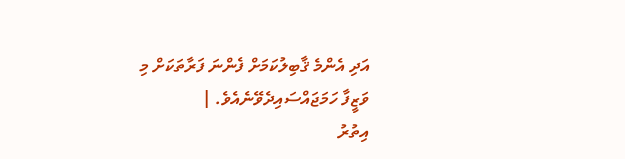އަދި އެންމެ ޤާބިލުކަމަށް ފެންނަ ފަރާތަކަށް މި ވަޒީފާ ހަމަޖައްސައިދެވޭނެއެވެ. |
އިތުރު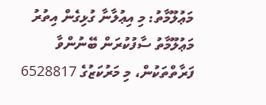މަޢުލޫމާތު: މި އިޢުލާނާ ގުޅިގެން އިތުރު މަޢުލޫމާތު ސާފުކުރަން ބޭނުންވާ ފަރާތްތަކުން، މި މަރުކަޒުގެ 6528817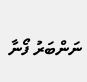ނަންބަރު ފޯނާ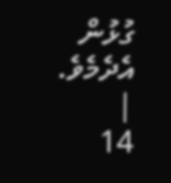ގުޅުން އެދެމެވެ. |
14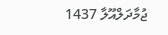ޖުމާދަލްއޫލާ 1437